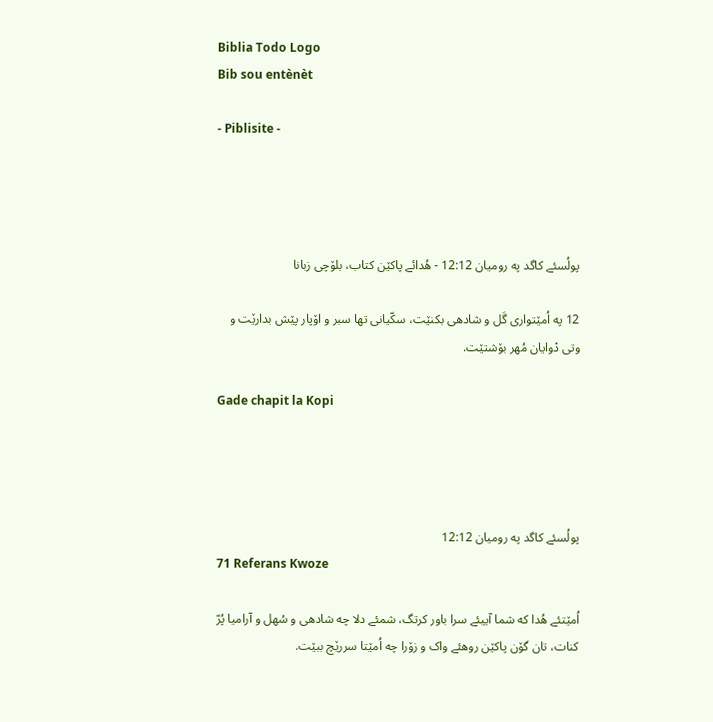Biblia Todo Logo
Bib sou entènèt

- Piblisite -




پولُسئے کاگد په رومیان 12:12 - هُدائے پاکێن کتاب، بلۆچی زبانا

12 په اُمێتواری گَل و شادهی بکنێت، سکّیانی تها سبر و اۆپار پێش بدارێت و وتی دْوایان مُهر بۆشتێت.

Gade chapit la Kopi




پولُسئے کاگد په رومیان 12:12
71 Referans Kwoze

اُمێتئے هُدا که شما آییئے سرا باور کرتگ، شمئے دلا چه شادهی و سُهل و آرامیا پُرّ کنات، تان گۆن پاکێن روهئے واک و زۆرا چه اُمێتا سررێچ ببێت.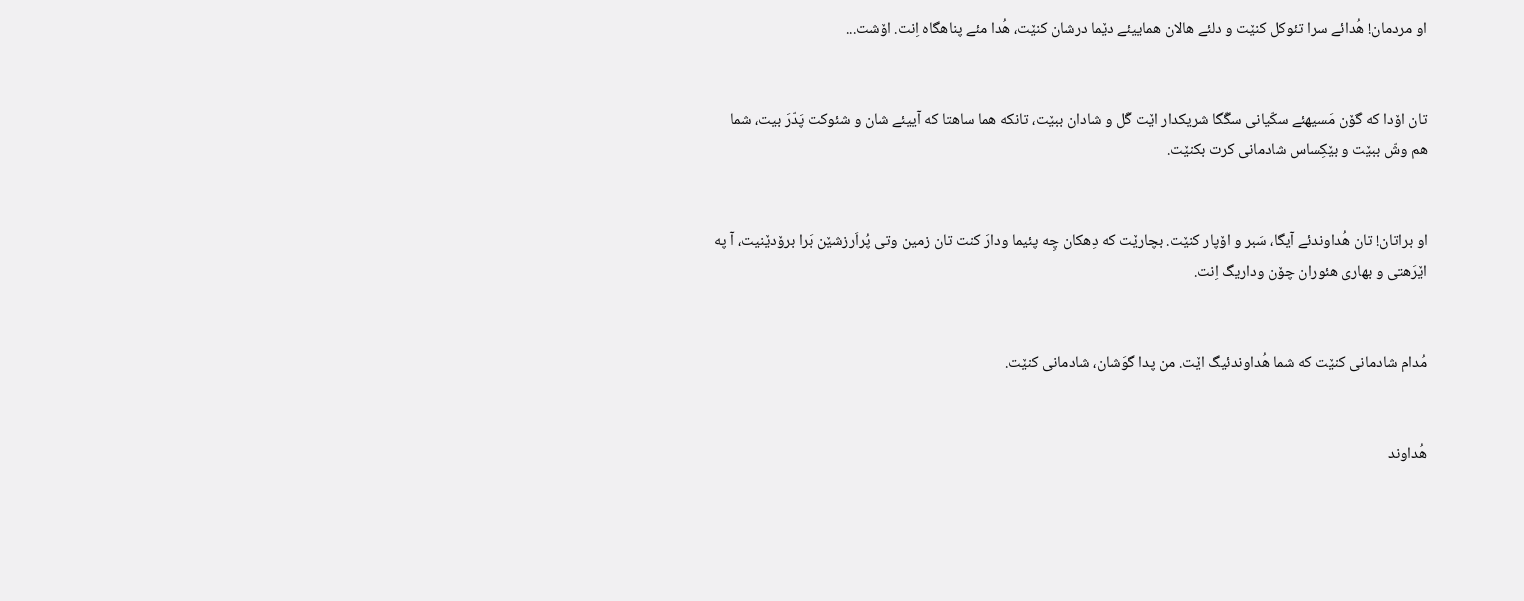او مردمان! هُدائے سرا تئوکل کنێت و دلئے هالان هماییئے دێما درشان کنێت، هُدا مئے پناهگاه اِنت. اۆشت...


تان اۆدا که گۆن مَسیهئے سکّیانی سگّگا شریکدار اێت گَل و شادان ببێت، تانکه هما ساهتا که آییئے شان و شئوکت پَدّرَ بیت، شما هم وشّ ببێت و بێکِساس شادمانی کرت بکنێت.


او براتان! تان هُداوندئے آیگا، سَبر و اۆپار کنێت. بچارێت که دِهکان چِه پئیما ودارَ کنت تان زمین وتی پُراَرزشێن بَرا برۆدێنیت، آ په اێرَهتی و بهاری هئوران چۆن وداریگ اِنت.


مُدام شادمانی کنێت که شما هُداوندئیگ اێت. من پدا گوَشان، شادمانی کنێت.


هُداوند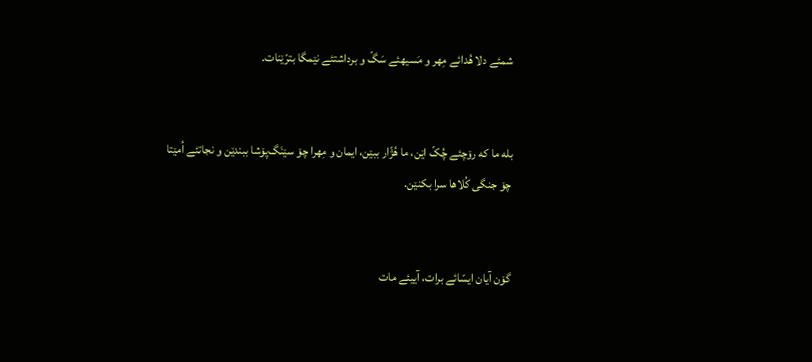شمئے دلا هُدائے مِهر و مَسیهئے سَگّ و برداشتئے نێمگا بترّێنات.


بله ما که رۆچئے چُکّ اێن، ما هُژّار ببێن، ایمان و مِهرا چۆ سێنَگ‌پۆشا ببندێن و نجاتئے اُمێتا چۆ جنگی کُلاها سرا بکنێن.


گۆن آیان ایسّائے برات، آییئے مات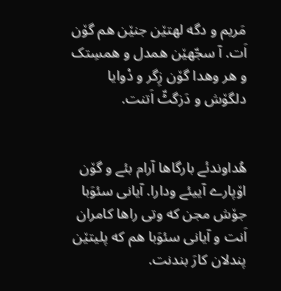مَریم و دگه لهتێن جنێن هم گۆن اَت. آ سجّهێن همدل و همسِتک و هر وهدا گۆن زِگر و دْوایا دلگۆش و دَزگٹّ اَتنت.


هُداوندئے بارگاها آرام بئے و گۆن اۆپارے آییئے ودارا. آیانی سئوَبا جۆش مجن که وتی راها کامران اَنت و آیانی سئوَبا هم که پلیتێن پندلان کارَ بندنت.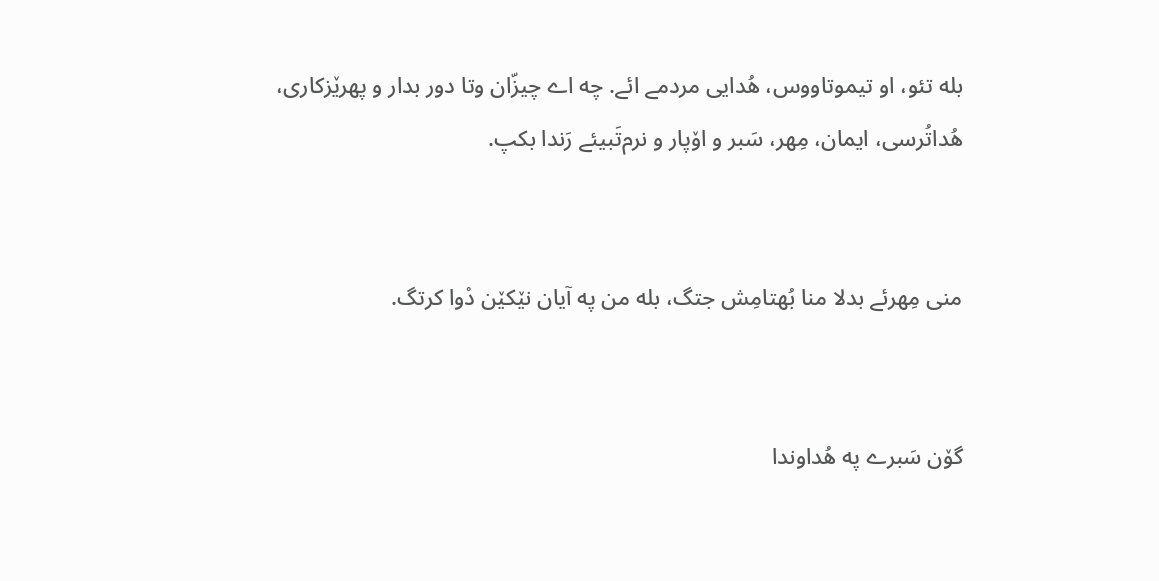بله تئو، او تیموتاووس، هُدایی مردمے ائے. چه اے چیزّان وتا دور بدار و پهرێزکاری، هُداتُرسی، ایمان، مِهر، سَبر و اۆپار و نرم‌تَبیئے رَندا بکپ.


منی مِهرئے بدلا منا بُهتامِش جتگ، بله من په آیان نێکێن دْوا کرتگ.


گۆن سَبرے په هُداوندا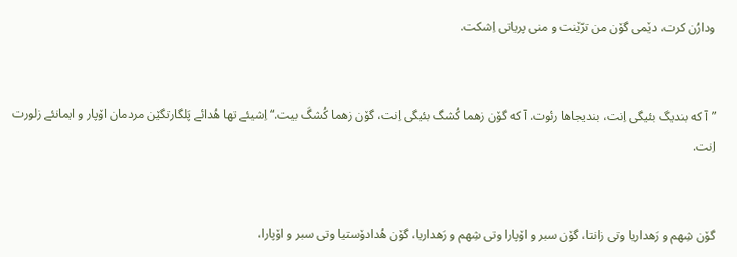ودارُن کرت، دێمی گۆن من ترّێنت و منی پریاتی اِشکت.


”آ که بندیگ بئیگی اِنت، بندیجاها رئوت. آ که گۆن زهما کُشگ بئیگی اِنت، گۆن زهما کُشگَ بیت.“ اِشیئے تها هُدائے پَلگارتگێن مردمان اۆپار و ایمانئے زلورت اِنت.


گۆن شِهم و رَهداریا وتی زانتا، گۆن سبر و اۆپارا وتی شِهم و رَهداریا، گۆن هُدادۆستیا وتی سبر و اۆپارا،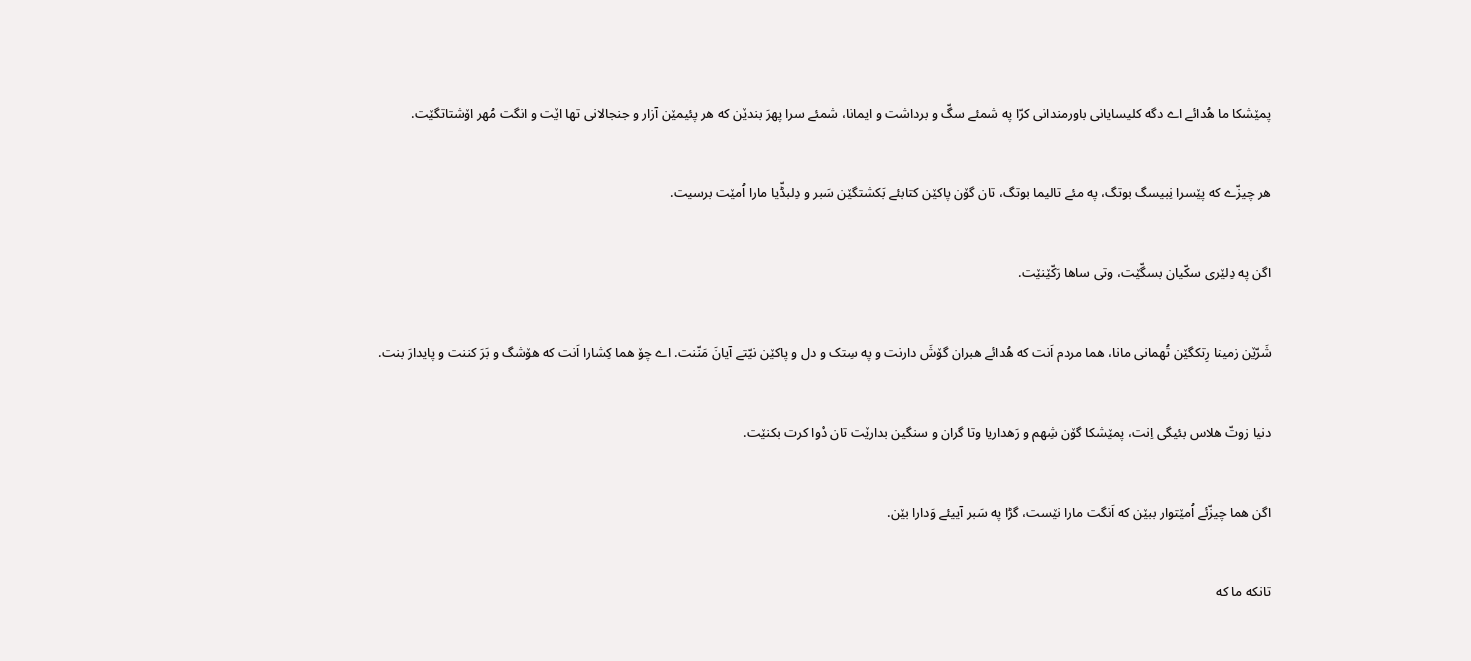پمێشکا ما هُدائے اے دگه کلیسایانی باورمندانی کرّا په شمئے سگّ و برداشت و ایمانا، شمئے سرا پهرَ بندێن که هر پئیمێن آزار و جنجالانی تها اێت و انگت مُهر اۆشتاتگێت.


هر چیزّے که پێسرا نِبیسگ بوتگ، په مئے تالیما بوتگ، تان گۆن پاکێن کتابئے بَکشتگێن سَبر و دِلبڈّیا مارا اُمێت برسیت.


اگن په دِلێری سکّیان بسگّێت، وتی ساها رَکّێنێت.


شَرّێن زمینا رِتکگێن تُهمانی مانا، هما مردم اَنت که هُدائے هبران گۆشَ دارنت و په سِتک و دل و پاکێن نیّتے آیانَ مَنّنت. اے چۆ هما کِشارا اَنت که هۆشگ و بَرَ کننت و پایدارَ بنت.


دنیا زوتّ هلاس بئیگی اِنت، پمێشکا گۆن شِهم و رَهداریا وتا گران و سنگین بدارێت تان دْوا کرت بکنێت.


اگن هما چیزّئے اُمێتوار ببێن که اَنگت مارا نێست، گڑا په سَبر آییئے وَدارا بێن.


تانکه ما که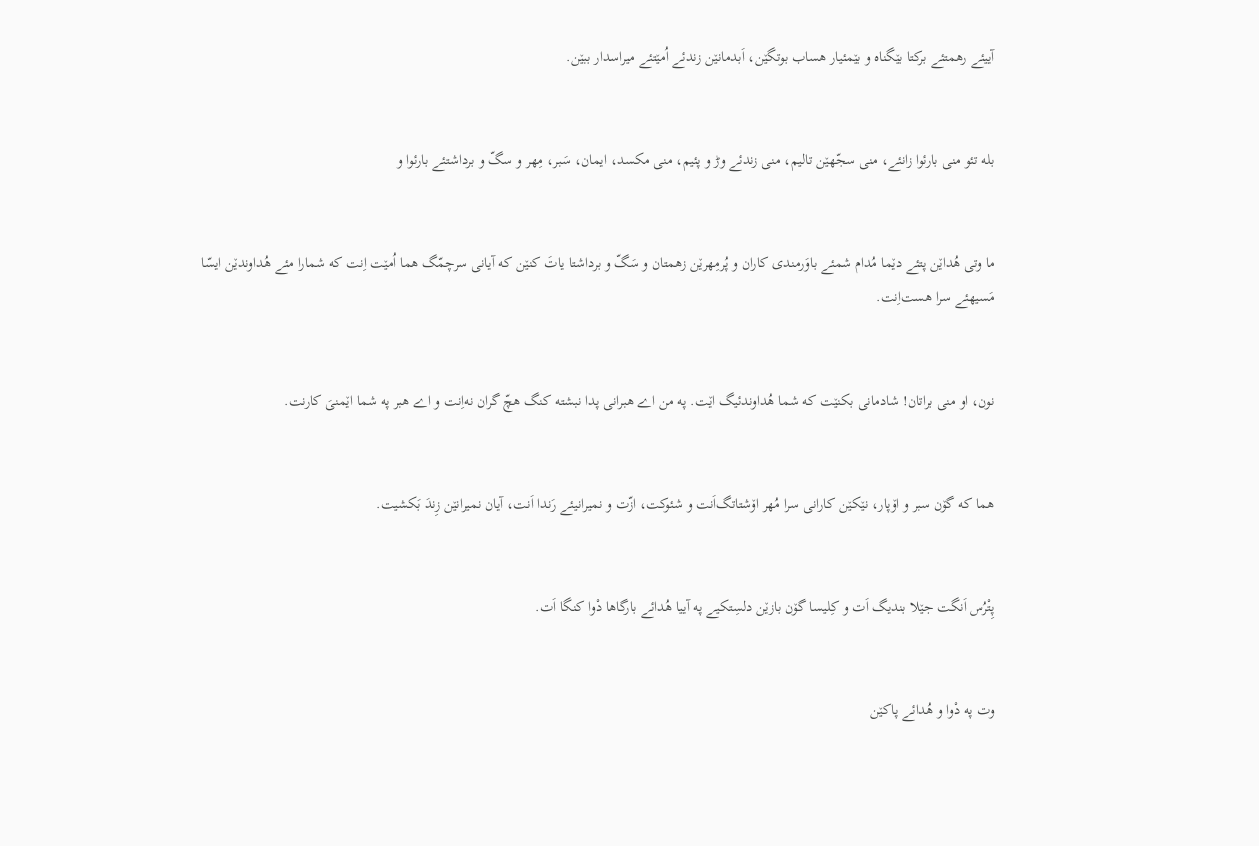آییئے رهمتئے برکتا بێگناه و بێمئیار هساب بوتگێن، اَبدمانێن زندئے اُمێتئے میراسدار ببێن.


بله تئو منی بارئوا زانئے، منی سجّهێن تالیم، منی زندئے وڑ و پئیم، منی مکسد، ایمان، سَبر، مِهر و سگّ و برداشتئے بارئوا و


ما وتی هُداێن پتئے دێما مُدام شمئے باوَرمندی کاران و پُرمِهرێن زهمتان و سَگّ و برداشتا یاتَ کنێن که آیانی سرچمّگ هما اُمێت اِنت که شمارا مئے هُداوندێن ایسّا مَسیهئے سرا هست‌اِنت.


نون، او منی براتان! شادمانی بکنێت که شما هُداوندئیگ اێت. په من اے هبرانی پدا نبشته کنگ هچّ گران نه‌اِنت و اے هبر په شما اێمنیَ کارنت.


هما که گۆن سبر و اۆپار، نێکێن کارانی سرا مُهر اۆشتاتگ‌اَنت و شئوکت، ازّت و نمیرانیئے رَندا اَنت، آیان نمیرانێن زِندَ بَکشیت.


پِتْرُس اَنگت جێلا بندیگ اَت و کِلیسا گۆن بازێن دلسِتکیے په آییا هُدائے بارگاها دْوا کنگا اَت.


وت په دْوا و هُدائے پاکێن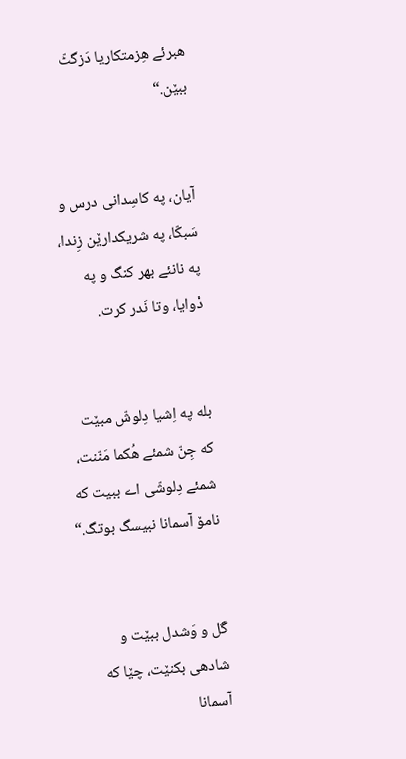هبرئے هِزمتکاریا دَزگٹّ ببێن.“


آیان، په کاسِدانی درس و سَبکّا، په شریکدارێن زِندا، په نانئے بهر کنگ و په دْوایا، وتا نَدر کرت.


بله په اِشیا دِلوشّ مبێت که جِنّ شمئے هُکما مَنّنت، شمئے دِلوشّی اے ببیت که نامۆ آسمانا نبیسگ بوتگ.“


گَل و وَشدل ببێت و شادهی بکنێت، چێا که آسمانا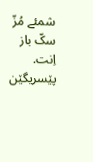شمئے مُزّ سکّ باز اِنت. پێسریگێن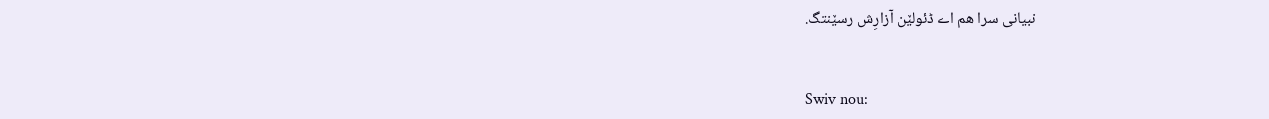نبیانی سرا هم اے ڈئولێن آزارِش رسێنتگ.


Swiv nou: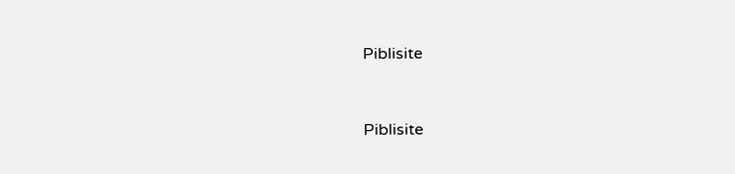Piblisite


Piblisite